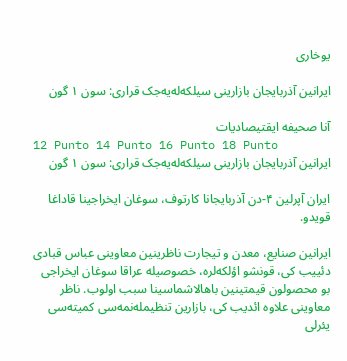یوخاری

ایرانین آذربایجان بازارینی سیلکه‌له‌یه‌جک قراری: سون ۱ گون

آنا صحیفه ایقتیصادیات
12 Punto 14 Punto 16 Punto 18 Punto
ایرانین آذربایجان بازارینی سیلکه‌له‌یه‌جک قراری: سون ۱ گون

ایران آپرلین ۴-دن آذربایجانا کارتوف، سوغان ایخراجینا قاداغا قویدو.

ایرانین صنایع، معدن و تیجارت ناظرینین معاوینی عباس قبادی دئییب کی، قونشو اؤلکه‌لره، خصوصیله عراقا سوغان ایخراجی بو محصولون قیمتینین باهالاشماسینا سبب اولوب. ناظر معاوینی علاوه ائدیب کی، بازارین تنظیمله‌نمه‌سی کمیته‌سی یئرلی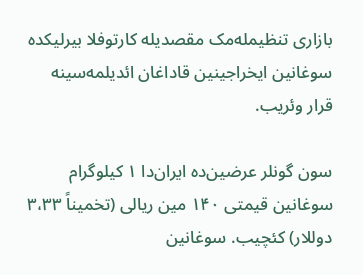بازاری تنظیمله‌مک مقصدیله کارتوفلا بیرلیکده سوغانین ایخراجینین قاداغان ائدیلمه‌سینه قرار وئریب.

سون گونلر عرضین‌ده ایران‌دا ۱ کیلوگرام سوغانین قیمتی ۱۴۰ مین ریالی (تخمیناً ۳،۳۳ دوللار) کئچیب. سوغانین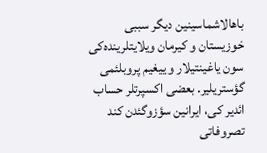باهالاشماسینین دیگر سببی خوزیستان و کیرمان ویلایتلرینده‌کی سون یاغینتیلار و ییغیم پروبلئمی گؤستریلیر. بعضی اکسپرتلر حساب ائدیر کی، ایرانین سؤزوگئدن کند تصروفاتی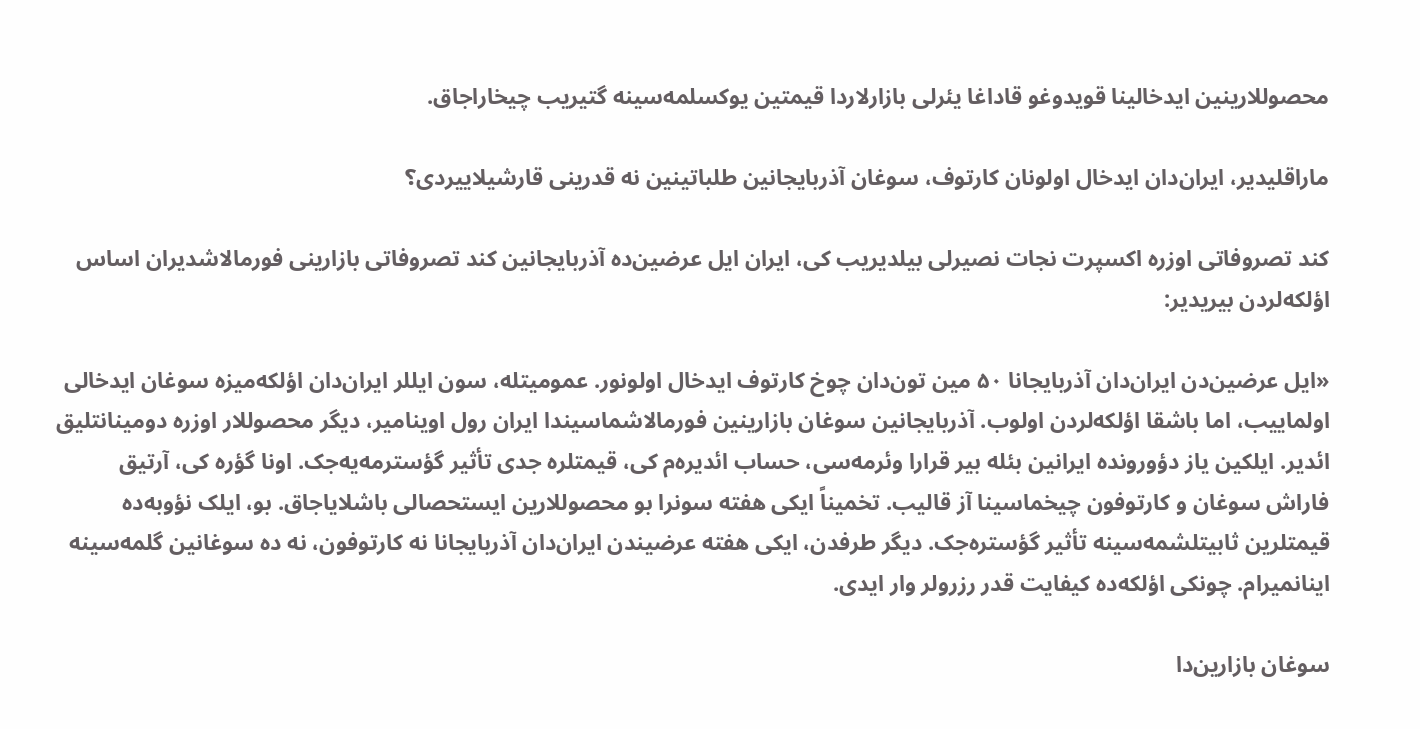محصوللارینین ایدخالینا قویدوغو قاداغا یئرلی بازارلاردا قیمتین یوکسلمه‌سینه گتیریب چیخاراجاق.

ماراقلیدیر، ایران‌دان ایدخال اولونان کارتوف، سوغان آذربایجانین طلباتینین نه قدرینی قارشیلاییردی؟

کند تصروفاتی اوزره اکسپرت نجات نصیرلی بیلدیریب کی، ایران ایل عرضین‌ده آذربایجانین کند تصروفاتی بازارینی فورمالاشدیران اساس اؤلکه‌لردن بیریدیر:

«ایل عرضین‌دن ایران‌دان آذربایجانا ۵۰ مین تون‌دان چوخ کارتوف ایدخال اولونور. عمومیتله، سون ایللر ایران‌دان اؤلکه‌میزه سوغان ایدخالی اولماییب، اما باشقا اؤلکه‌لردن اولوب. آذربایجانین سوغان بازارینین فورمالاشماسیندا ایران رول اوینامیر، دیگر محصوللار اوزره دومینانتلیق ائدیر. ایلکین یاز دؤورونده ایرانین بئله بیر قرارا وئرمه‌سی، حساب ائدیره‌م کی، قیمتلره جدی تأثیر گؤسترمه‌یه‌جک. اونا گؤره کی، آرتیق فاراش سوغان و کارتوفون چیخماسینا آز قالیب. تخمیناً ایکی هفته سونرا بو محصوللارین ایستحصالی باشلایاجاق. بو، ایلک نؤوبه‌ده قیمتلرین ثابیتلشمه‌سینه تأثیر گؤستره‌جک. دیگر طرفدن، ایکی هفته عرضیندن ایران‌دان آذربایجانا نه کارتوفون، نه ده سوغانین گلمه‌سینه اینانمیرام. چونکی اؤلکه‌ده کیفایت قدر رزرولر وار ایدی.

سوغان بازارین‌دا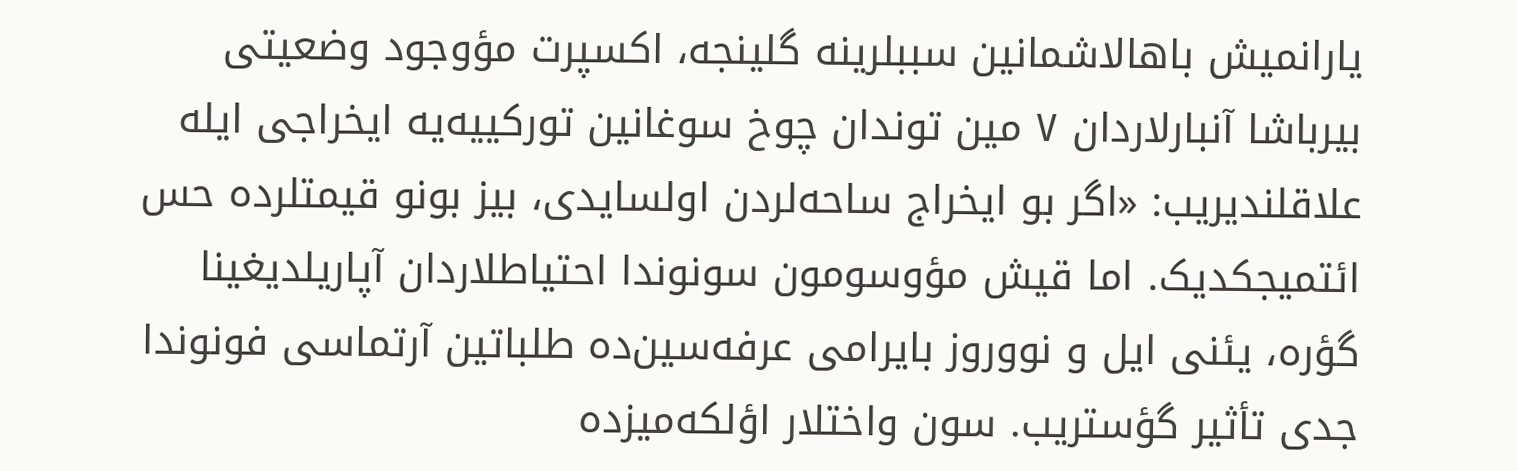یارانمیش باهالاشمانین سببلرینه گلینجه، اکسپرت مؤوجود وضعیتی بیرباشا آنبارلاردان ۷ مین توندان چوخ سوغانین تورکییه‌یه ایخراجی ایله علاقلندیریب: «اگر بو ایخراج ساحه‌لردن اولسایدی، بیز بونو قیمتلرده حس ائتمیجکدیک. اما قیش مؤوسومون سونوندا احتیاطلاردان آپاریلدیغینا گؤره، یئنی ایل و نووروز بایرامی عرفه‌سین‌ده طلباتین آرتماسی فونوندا جدی تأثیر گؤستریب. سون واختلار اؤلکه‌میزده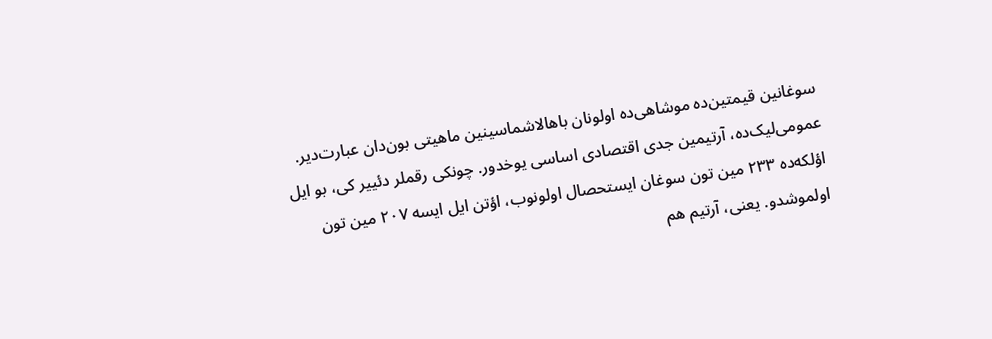سوغانین قیمتین‌ده موشاهی‌ده اولونان باهالاشماسینین ماهیتی بون‌دان عبارت‌دیر. عمومی‌لیک‌ده، آرتیمین جدی اقتصادی اساسی یوخدور. چونکی رقملر دئییر کی، بو ایل اؤلکه‌ده ۲۳۳ مین تون سوغان ایستحصال اولونوب، اؤتن ایل ایسه ۲۰۷ مین تون اولموشدو. یعنی، آرتیم هم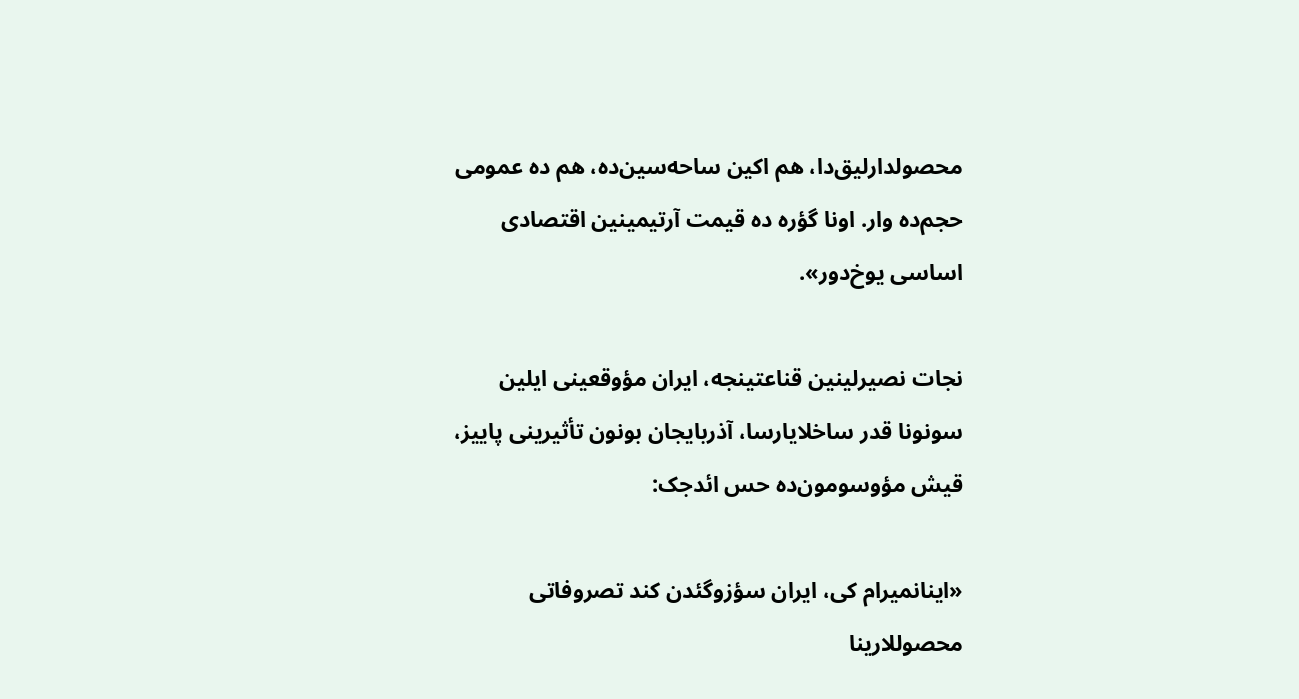محصولدارلیق‌دا، هم اکین ساحه‌سین‌ده، هم ده عمومی حجم‌ده وار. اونا گؤره ده قیمت آرتیمینین اقتصادی اساسی یوخ‌دور».

نجات نصیرلینین قناعتینجه، ایران مؤوقعینی ایلین سونونا قدر ساخلایارسا، آذربایجان بونون تأثیرینی پاییز، قیش مؤوسومون‌ده حس ائد‌جک:

«اینانمیرام کی، ایران سؤزوگئدن کند تصروفاتی محصوللارینا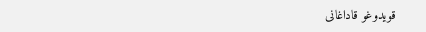قویدوغو قاداغانی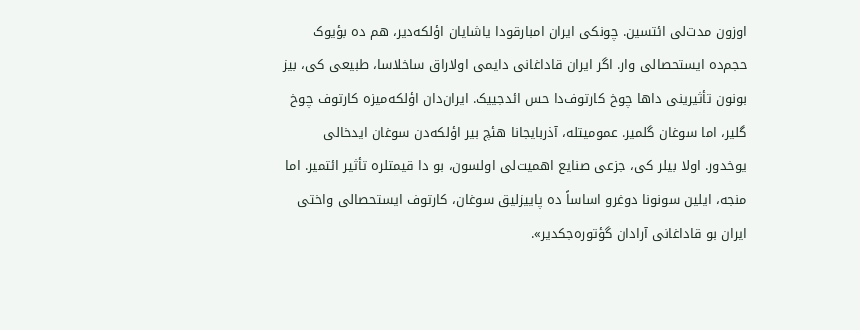اوزون مدت‌لی ائتسین. چونکی ایران امبارقودا یاشایان اؤلکه‌دیر، هم ده بؤیوک حجم‌ده ایستحصالی وار. اگر ایران قاداغانی دایمی اولاراق ساخلاسا، طبیعی کی، بیز بونون تأثیرینی داها چوخ کارتوف‌دا حس ائدجییک. ایران‌دان اؤلکه‌میزه کارتوف چوخ گلیر، اما سوغان گلمیر. عمومیتله، آذربایجانا هئچ بیر اؤلکه‌دن سوغان ایدخالی یوخدور. اولا بیلر کی، جزعی صنایع اهمیت‌لی اولسون، بو دا قیمتلره تأثیر ائتمیر. اما منجه، ایلین سونونا دوغرو اساساً ده پاییزلیق سوغان، کارتوف ایستحصالی واختی ایران بو قاداغانی آرادان گؤتوره‌جکدیر».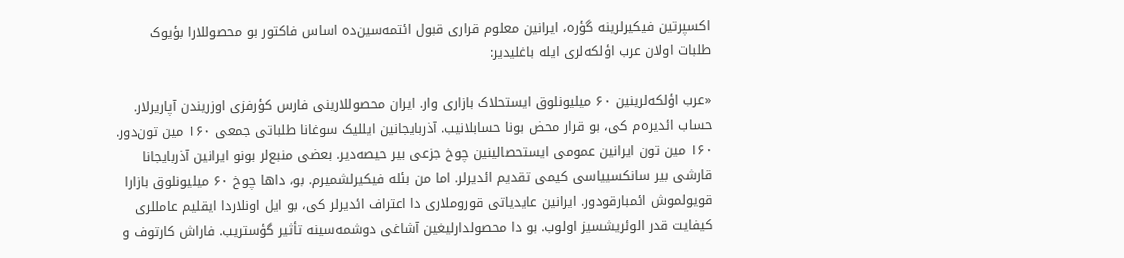اکسپرتین فیکیرلرینه گؤره، ایرانین معلوم قراری قبول ائتمه‌سین‌ده اساس فاکتور بو محصوللارا بؤیوک طلبات اولان عرب اؤلکه‌لری ایله باغلیدیر:

«عرب اؤلکه‌لرینین ۶۰ میلیونلوق ایستحلاک بازاری وار. ایران محصوللارینی فارس کؤرفزی اوزریندن آپاریرلار. حساب ائدیره‌م کی، بو قرار محض بونا حسابلانیب. آذربایجانین ایللیک سوغانا طلباتی جمعی ۱۶۰ مین تون‌دور. ۱۶۰ مین تون ایرانین عمومی ایستحصالینین چوخ جزعی بیر حیصه‌دیر. بعضی منبع‌لر بونو ایرانین آذربایجانا قارشی بیر سانکسییاسی کیمی تقدیم ائدیرلر. اما من بئله فیکیرلشمیرم. بو، داها چوخ ۶۰ میلیونلوق بازارا قویولموش ائمبارقودور. ایرانین عایدیاتی قوروملاری دا اعتراف ائدیرلر کی، بو ایل اونلاردا ایقلیم عامللری کیفایت قدر الوئریشسیز اولوب. بو دا محصولدارلیغین آشاغی دوشمه‌سینه تأثیر گؤستریب. فاراش کارتوف و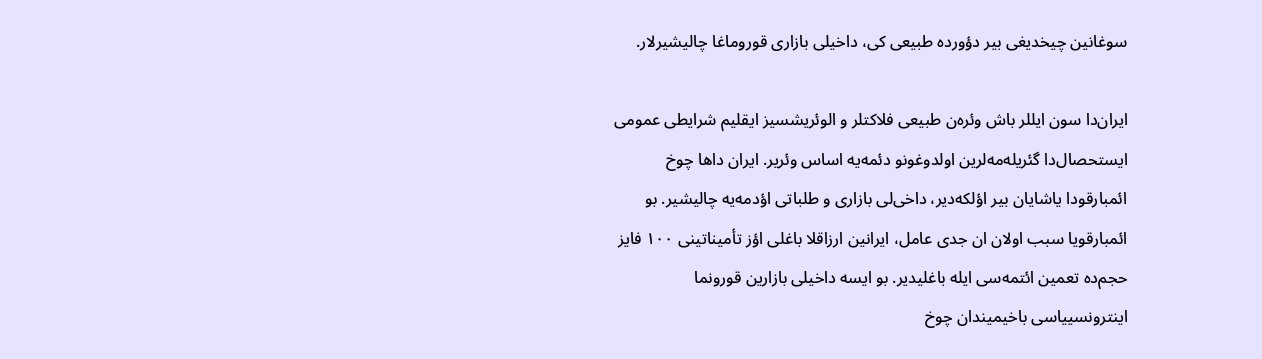سوغانین چیخدیغی بیر دؤورده طبیعی کی، داخیلی بازاری قوروماغا چالیشیرلار.

ایران‌دا سون ایللر باش وئره‌ن طبیعی فلاکتلر و الوئریشسیز ایقلیم شرایطی عمومی ایستحصال‌دا گئریله‌مه‌لرین اولدوغونو دئمه‌یه اساس وئریر. ایران داها چوخ ائمبارقودا یاشایان بیر اؤلکه‌دیر، داخی‌لی بازاری و طلباتی اؤد‌مه‌یه چالیشیر. بو ائمبارقویا سبب اولان ان جدی عامل، ایرانین ارزاقلا باغلی اؤز تأمیناتینی ۱۰۰ فایز حجم‌ده تعمین ائتمه‌سی ایله باغلیدیر. بو ایسه داخیلی بازارین قورونما اینترونسییاسی باخیمیندان چوخ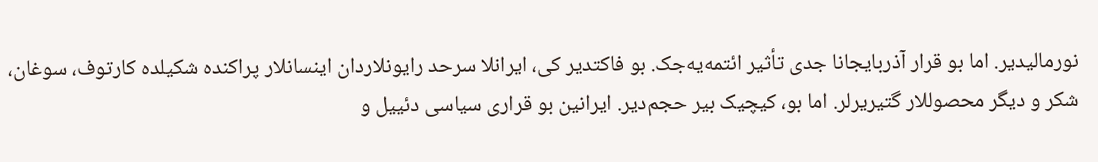نورمالیدیر. اما بو قرار آذربایجانا جدی تأثیر ائتمه‌یه‌جک. بو فاکتدیر کی، ایرانلا سرحد رایونلاردان اینسانلار پراکنده شکیلده کارتوف، سوغان، شکر و دیگر محصوللار گتیریرلر. اما بو، کیچیک بیر حجم‌دیر. ایرانین بو قراری سیاسی دئییل و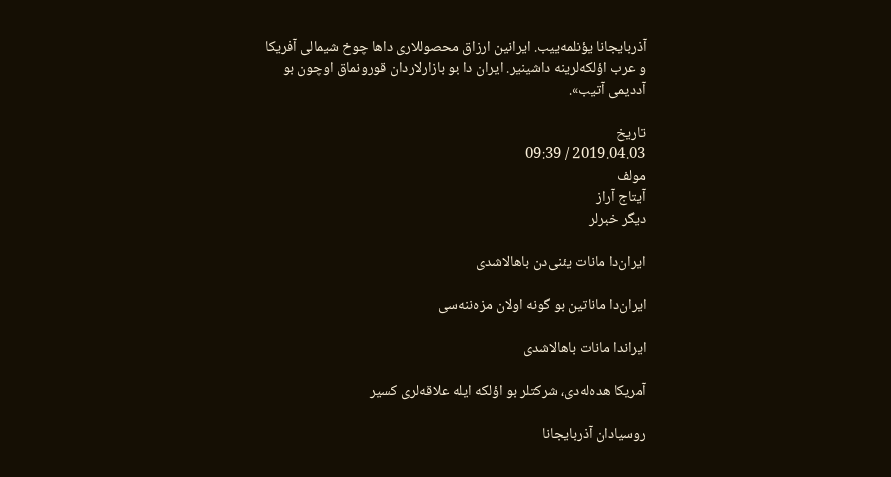آذربایجانا یؤنلمه‌ییب. ایرانین ارزاق محصوللاری داها چوخ شیمالی آفریکا و عرب اؤلکه‌لرینه داشینیر. ایران دا بو بازارلاردان قورونماق اوچون بو آددیمی آتیب».

تاریخ
2019.04.03 / 09:39
مولف
آیتاج آراز
دیگر خبرلر

ایران‌دا مانات یئنی‌دن باهالاشدی

ایران‌دا ماناتین بو گونه اولان مزه‌ننه‌سی

ایراندا مانات باهالاشدی

آمریکا هده‌له‌دی، شرکتلر بو اؤلکه ایله علاقه‌لری کسیر

روسیادان آذربایجانا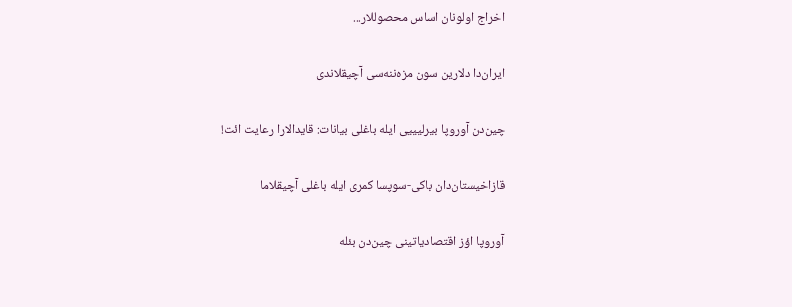اخراج اولونان اساس محصوللار...

ایران‌دا دلارین سون مزه‌ننه‌سی آچیقلاندی

چین‌دن آوروپا بیرلیییی ایله باغلی بیانات: قایدالارا رعایت ائت!

قازاخیستان‌دان باکی-سوپسا کمری ایله باغلی آچیقلاما

آوروپا اؤز اقتصادیاتینی چین‌دن بئله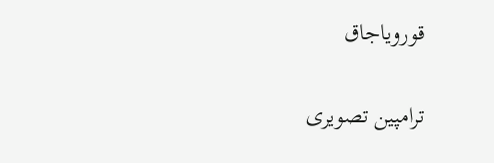قورویاجاق

ترامپین تصویری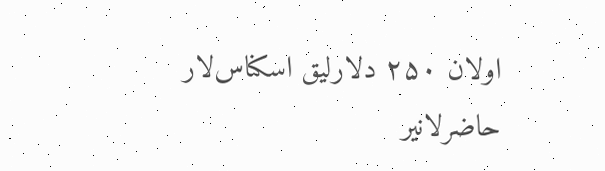اولان ۲۵۰ دلارلیق اسکناس‌لار حاضرلانیر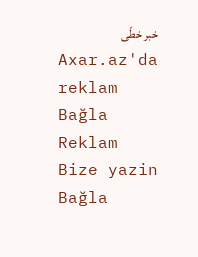خبر خطّی
Axar.az'da reklam Bağla
Reklam
Bize yazin Bağla